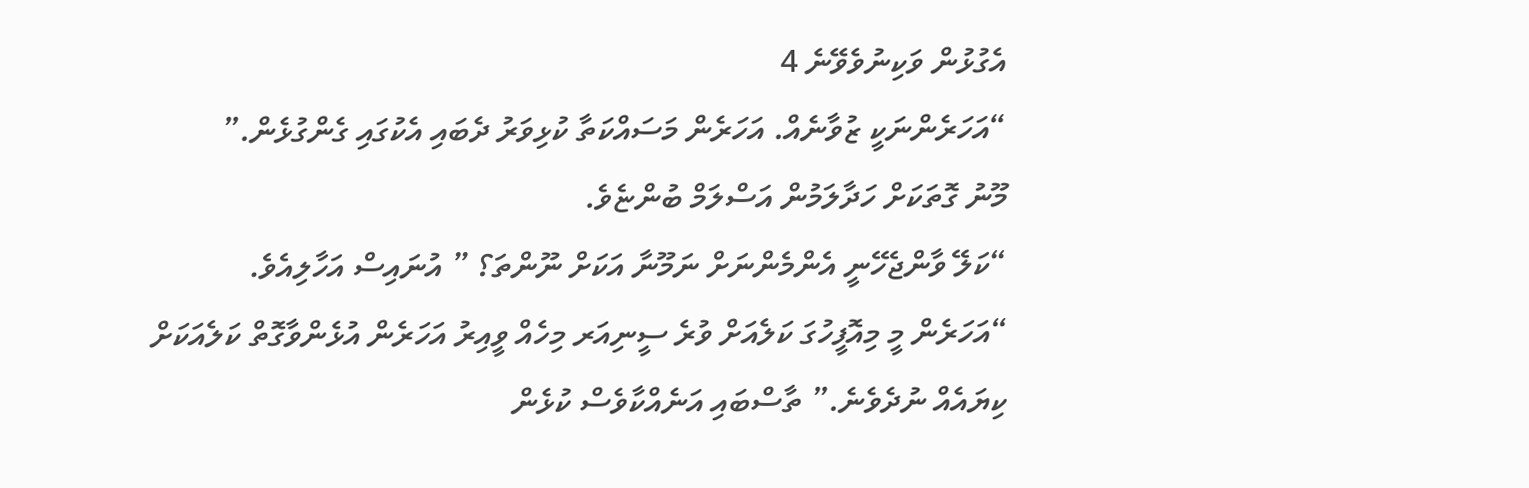އެގުޅުން ވަކިނުވެވޭނެ 4
“އަހަރެންނަކީ ޒުވާނެއް. އަހަރެން މަސައްކަތާ ކުޅިވަރު ދެބައި އެކުގައި ގެންގުޅެން.”
މޫނު ގޮތަކަށް ހަދާލަމުން އަސްލަމް ބުންޏެވެ.
“ކަލޭ ވާންޖެހޭނީ އެންމެންނަށް ނަމޫނާ އަކަށް ނޫންތަ؟ ” އުނައިސް އަހާލިއެވެ.
“އަހަރެން މީ މިއޮފީހުގަ ކަލެއަށް ވުރެ ސީނިއަރ މިހެއް ވީއިރު އަހަރެން އުޅެންވާގޮތް ކަލެއަކަށް ކިޔައެއް ނުދެވެނެ.” ތާސްބައި އަނެއްކާވެސް ކުޅެން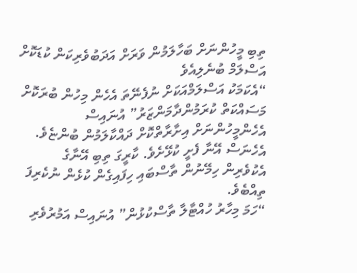ތިބި މީހުންނަށް ބަހާލަމުން ވަރަށް އަދަބުވެރިކަން ކުޑަކޮށް އަސްލަމް ބުނެލިއެވެ
“އެކަމަކު އަސްލަމްއަކަށް ނުފެނޭތަ އެހެން މިހުން ބުރަކޮށް މަސައްކަތް ކުރަމުންދާމަންޒަރު” އުނައިސް އެހެންމީހުންނަށް އިށާރާތްކޮށް ދައްކާލަމުން ބުންޏެވެ. އެހެނަސް އޭނާ ފެށީ ކުޅޭށެވެ. ކާރީގަ ތިބި އޭނާގެ އެކުވެރިން ހިމޭނުން ތާސްބައި ހިފައިގެން ކުޅެން ނުކެރިފަ ތިއްބެވެ.
“ހަމަ މިހާރު ހުއްޓާލާ ތާސްކުޅުން” އުނައިސް އަމުރުވެރި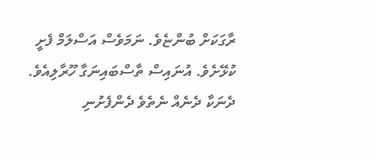ރާގަކަށް ބުންޏެވެ. ނަމަވެސް އަސްލަމް ފެށީ ކުޅޭށެވެ. އުނައިސް ތާސްބައިނަގާ ހޫރާލިއެވެ. ދެނަކާ ދެނެއް ނެތެވެ ދެންފެށުނި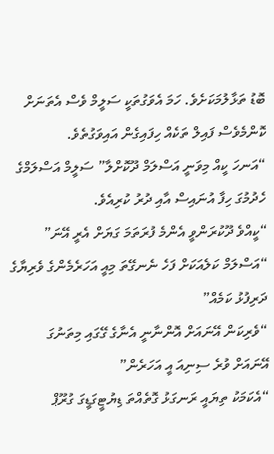ބޮޑު ތަޅާލުމަކަށެވެ. ހަމަ އެވަގުތަކީ ސަލީމް ވެސް އެތަނަށް ކޮންމެވެސް ފައިލް ތަކެއް ހިފައިގެން އައިވަގުތެވެ.
“އަނހަ ކީއް މިވަނީ އަސްލަމް ދޫކޮށްލާ” ސަލީމް އަސްލަމްގެ ހެދުމުގަ ހިފާ އުނައިސް އާއި ދުރު ކުރިއެވެ.
“ކީއްވެ ދޫކުރަންވީ އެންމެ ފުރަތަމަ ގަޔަށް އެރީ އޭނަ”
“އަސްލަމް ކަލެއަކަށް ފަހެ ނެނގޭތަ މިއީ އަހަރެމެންގެ ވެރިޔާގެ ދަރިފުޅު ކަމެއް”
“ވެރިކަން އޭނައަށް އޮންނާނީ އެނާގެ ގޭގައި މިތަނުގަ އޭނައަށް ވުރެ ސިނިއަ އީ އަހަރެން”
“އެކަމަކު ތިޔައީ ރަނގަޅު ގޮތެއްތަ ޑިޔުޓީގަޑީގަ ގުރޫޕް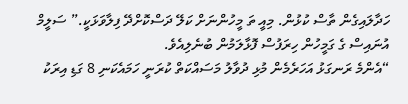ހަދާލައިގެން ތާސް ކުޅުން. މިއީ ތަ މީހުންނަށް ކަލޭ ދަސްކޮށްދޭ ފިލާވަޅަކީ.” ސަލީމް އުނައިސް ގެ ގަމީހުން ހިރަފުސް ފޮޅާލަމުން ބުނެލިއެވެ.
“އެންމެ ރަނގަޅު އަހަރެމެން މުޅި ދުވާލު މަސައްކަތް ކުރަނީ ހަމައެކަނި 8 ގަޑި އިރަކު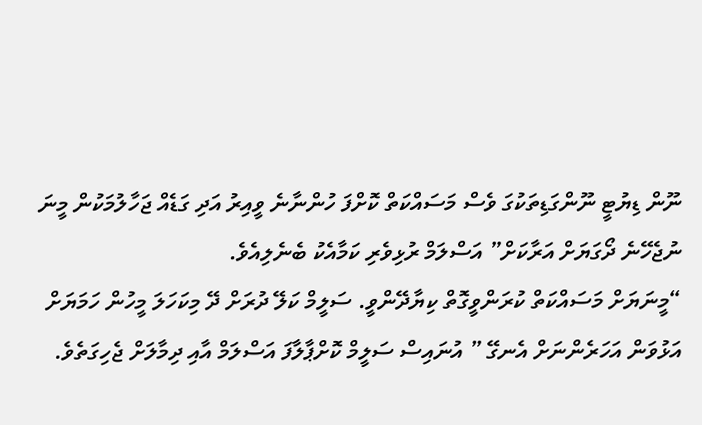ނޫން ޑިޔުޓީ ނޫންގަޑިތަކުގަ ވެސް މަސައްކަތް ކޮށްފަ ހުންނާނެ ވީއިރު އަދި ގަޑެއް ޖަހާލުމަކުން މީނަ ނުޖެހޭނެ ދޯގަޔަށް އަރާކަށް” އަސްލަމް ރުޅިވެރި ކަމާއެކު ބެނެލިއެވެ.
“މީނަޔަށް މަސައްކަތް ކުރަންވީގޮތް ކިޔާދޭންވީ. ސަލީމް ކަލޭ ދުރަށް ދޭ މިކަހަލަ މީހުން ހަމަޔަށް އަޅުވަން އަހަރެންނަށް އެނގޭ ” އުނައިސް ސަލީމް ކޮށްޕާލާފަ އަސްލަމް އާއި ދިމާލަށް ޖެހިގަތެވެ.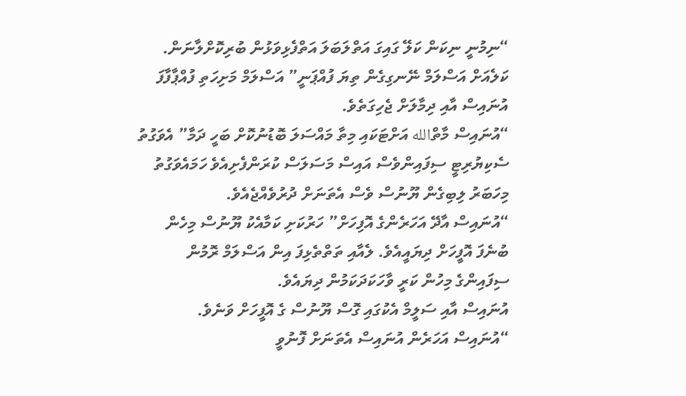“ނިމުނީ ނިކަން ކަލޭ ގައިގަ އަތްލަބަލަ އަތްފެޅިވަޅުން ބުރިކޮށްލާނަން. ކަލެއަށް އަސްލަމް ނޭނގިގެން ތިޔަ ފުއްޕަނީ” އަސްލަމް މަށިހަތި ފުއްޕާފާފަ އުނައިސް އާއި ދިމާލަށް ޖެހިގަތެވެ.
“އުނައިސް މާތްالله އަށްޓަކައި މިތާ މައްސަލަ ބޮޑުނުކޮށް ބަހީ ދަމާ” އެވަގުތު ސެކިޔުރިޓީ ސިފައިންވެސް އައިސް މަސަލަސް ކުރަންފެށިއެވެ ހަމައެވަގުތު މިހަބަރު ލިބިގެން ޔޫނުސް ވެސް އެތަނަށް ދުރުވެއްޖެއެވެ.
“އުނައިސް އާދޭ އަހަރެންގެ އޮފިހަށް” ހަރުކަށި ކަމާއެކު ޔޫނުސް މިހެން ބުނެފަ އޮފީހަށް ދިޔައީއެވެ. ލެއާއި ތަތްތެޅިފަ އިން އަސްލަމް ރޮމުން ސިފައިންގެ މިހުން ކަރީ ވާހަކަދަކަމުން ދިޔައެވެ.
އުނައިސް އާއި ސަލީމް އެކުގައި ގޮސް ޔޫނުސް ގެ އޮފީހަށް ވަނެވެ.
“އުނައިސް އަހަރެން އުނައިސް އެތަނަށް ފޮނުވީ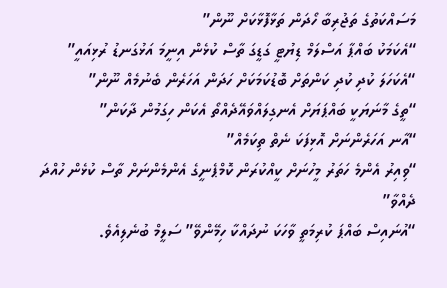މަސައްކަތުގެ ތަޖުރިބާ ހޯދަން ތަޅާފޮޅާކަށް ނޫން”
“އެކަމަކު ބައްޕާ އަސްލަމް ޑިޔުޓީ ގަޑީގަ ތާސް ކުޅެން އިނީމަ އަޅުގަނޑު ރުޅިއައީ”
“އެކަހަލަ ކުދި ކުދި ކަންތަށް ބޮޑުކަމަކަށް ހަދަން އަހަރެން ބެނުމެއް ނޫން”
“ތީގެ މާނަޔަކީ ބައްޕަޔަށް އެނގިލައްވައޭދެއްތޯ އެކަން ހިގަމުން ދާކަން”
“އާނ އަހަރެންނަށް އޮޅިފަކަ ނެތް ތިކަމެއް”
“ވިއިރު އެންމެ ހަތަރު މީހުނަށް ކީއްކުރަން ކޮމްޕެނީގެ އެންމެންނަށް ތާސް ކުޅެން ހުއްދަ ދެއްވާ”
“އުނައިސް ބައްޕަ ކުރިމަތީ ވާހަކަ ނުދައްކާ ހިމޭންވޭ” ސަލީމް ބުނެލިއެވެ.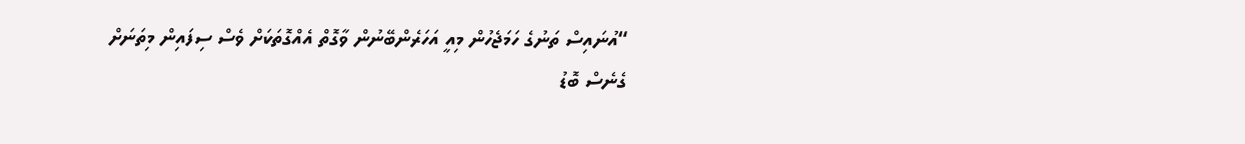“އުނައިސް ތަނުގެ ހަމަޖެހުން މިއީ އަހަރެންބޭނުން ވާގޮތް އެއްގޮތަކަށް ވެސް ސިފައިން މިތަނަށް ގެނެސް ބޮޑު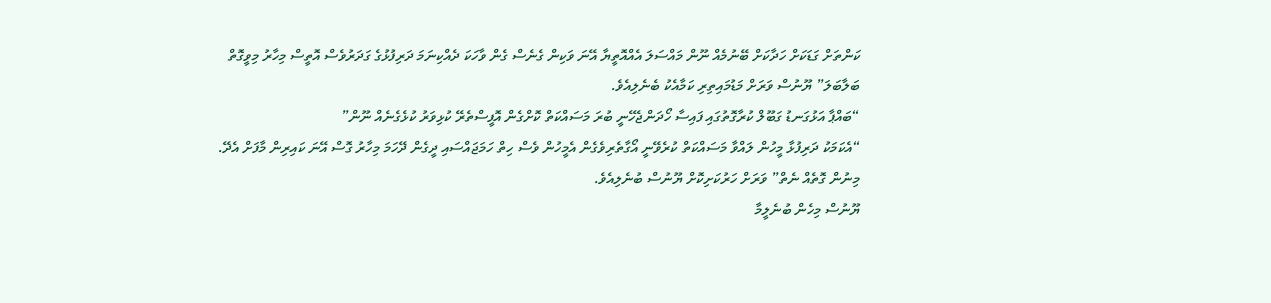ކަންތަށް ގަޑަކަށް ހަދާކަށް ބޭނުމެއް ނޫން މައްސަލަ އެއްއޮތީޔާ އޭނަ ވަކިން ގެނެސް ގެން ވާހަކަ ދެއްކިނަމަ ދަރިފުޅުގެ ގަދަރުވެސް އޮތީސް މިހާރު މިވީގޮތް ބަލާބަލަ” ޔޫނުސް ވަރަށް މަޑުމައިތިރި ކަމާއެކު ބެނެލިއެވެ.
“ބައްޕާ އަޅުގަނޑު ގަބޫލް ކުރާގޮތުގައި ފައިސާ ހޯދަންޖެހޭނީ ބުރަ މަސައްކަތް ކޮށްގެން އޮފީސްތެރޭ ކުޅިވަރު ކުޅެގެނެއް ނޫން”
“އެކަމަކު ދަރިފުޅާ މީހުން ލައްވާ މަސައްކަތް ކުރެވޭނީ އޯގާތެރިވެގެން އެމީހުން ވެސް ހިތް ހަމަޖައްސައި ދީގެން ދޭހަމަ މިހާރު ގޮސް އޭނަ ކައިރިން މާފަށް އެދޭ. މިނުން ގޮތެއް ނެތް” ވަރަށް ހަރުކަށިކޮށް ޔޫނުސް ބުނެލިއެވެ.
ޔޫނުސް މިހެން ބުނެލީމާ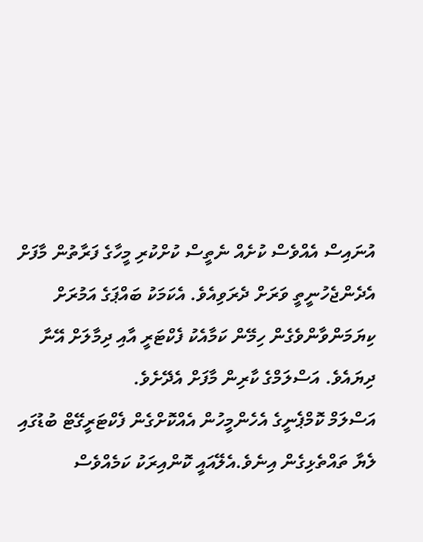އުނައިސް އެއްވެސް ކުށެއް ނެތީސް ކުށްކުރި މީހާގެ ފަރާތުން މާފަށް އެދެންޖެހުނީތީ ވަރަށް ދެރަވިއެވެ. އެކަމަކު ބައްޕަގެ އަމުރަށް ކިޔަމަންވާންވެގެން ހިމޭން ކަމާއެކު ފެކްޓަރީ އާއި ދިމާލަށް އޭނާ ދިޔައެވެ. އަސްލަމްގެ ކާރިން މާފަށް އެދޭށެވެ.
އަސްލަމް ކޮމްޕެނީގެ އެހެންމީހުން އެއްކޮށްގެން ފެކްޓަރީގޭޓް ބުޑުގައި ލެޔާ ތައްތެޅިގެން އިނެވެ.އެލޭއައީ ކޮންއިރަކު ކަމެއްވެސް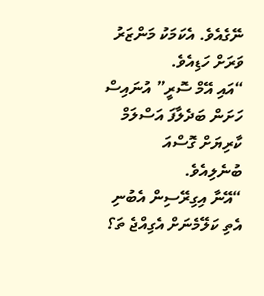ނޭގެއެވެ. އެކަމަކު މަންޒަރު ވަރަށް ހަޑިއެވެ.
“އައި އޭމް ސޮރީ” އުނައިސް ހަށަން ބަދެލާފަ އަސްލަމް ކާރިޔަށް ގޮސްއަ ބުނެލިއެވެ.
“އޭނާ އިގިރޭސިން އެބުނި އެތި ކަލޭމެނަށް އެގިއްޖެ ތަ؟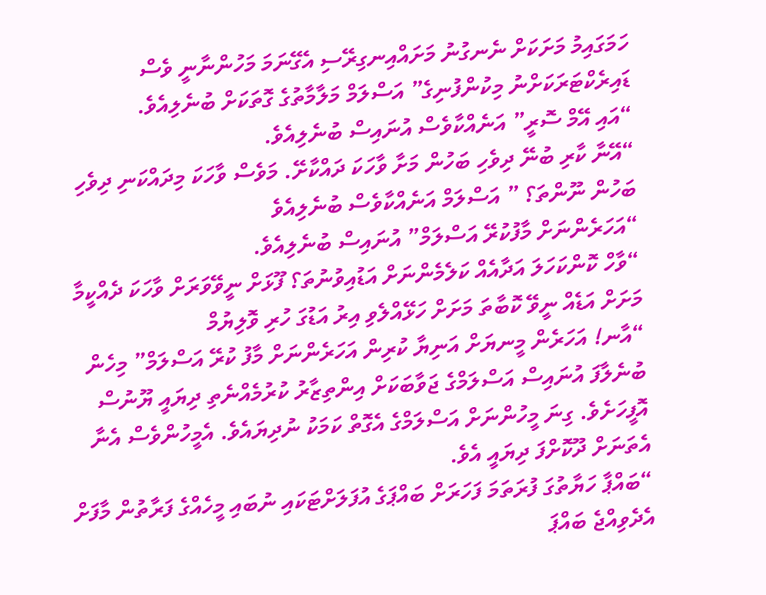ހަމަގައިމު މަށަކަށް ނެނގުނު މަށައްއިނގިރޭސި އެގޭނަމަ މަހުންނާނީ ވެސް ޑައިރެކްޓަރަކަށްނު މިކުންފުނިގެ” އަސްލަމް މަލާމާތުގެ ގޮތަކަށް ބުނެލިއެވެ.
“އައި އޭމް ސޮރީ” އަނެއްކާވެސް އުނައިސް ބުނެލިއެވެ.
“އޭނާ ކާރި ބުނޭ ދިވެހި ބަހުން މަށާ ވާހަކަ ދައްކާށޭ. މަވެސް ވާހަކަ މިދައްކަނި ދިވެހި ބަހުން ނޫންތަ؟ ” އަސްލަމް އަނެއްކާވެސް ބުނެލިއެވެ
“އަހަރެންނަށް މާފުކުރޭ އަސްލަމް” އުނައިސް ބުނެލިއެވެ.
“ވާހް ކޮންކަހަލަ އަދާއެއް ކަލެމެންނަށް އަޑުއިވުނުތަ؟ ފޫޅަށް ނީވޭވަރަށް ވާހަކަ ދެއްކީމާ މަށަށް އަޑެއް ނީވޭ ކޮބާތަ މަށަށް ހަޅޭއްލެވި އިރު އަޑުގަ ހުރި ވޮލިޔުމް
“އާނ! އަހަރެން މީނޔަށް އަނިޔާ ކުރިން އަހަރެންނަށް މާފު ކުރޭ އަސްލަމް” މިހެން ބުނެލާފަ އުނައިސް އަސްލަމްގެ ޖަވާބަކަށް އިންތިޒާރު ކުރުމެއްނެތި ދިޔައީ ޔޫނުސް އޮފީހަށެވެ. ގިނަ މީހުންނަށް އަސްލަމްގެ އެގޮތް ކަމަކު ނުދިޔައެވެ. އެމީހުންވެސް އެނާ އެތަނަށް ދޫކޮށްފަ ދިޔައީ އެވެ.
“ބައްޕާ ހަޔާތުގަ ފުރަތަމަ ފަހަރަށް ބައްޕަގެ އުފަލަށްޓަކައި ނުބައި މީހެއްގެ ފަރާތުން މާފަށް އެދެވިއްޖެ ބައްޕަ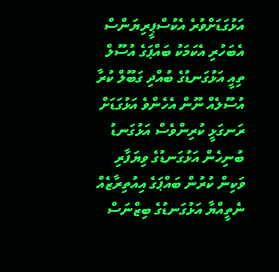އަޅުގަޑަށްވުރެ އެކުސްޕީރިޔަންސް އެބަހުރި އެކަމަކު ބައްޕަގެ އުސޫލް ތިއީ އަޅުގަނޑުގެ ބުއްދި ގަބޫލް ކުރާ އުސޫލެއް ނޫން އެހެންވެ އަޅުގަޑަށް ރަނގަޅީ ކުރިންވެސް އަޅުގަނޑު ބުނިހެން އަޅުގަނޑުގެ ވިޔަފާރި ވަކިން ކުރުން ބައްޕަގެ އިއުތިރާޒެއް ނެތީއްޔާ އަޅުގަނޑުގެ ބިޒްނަސް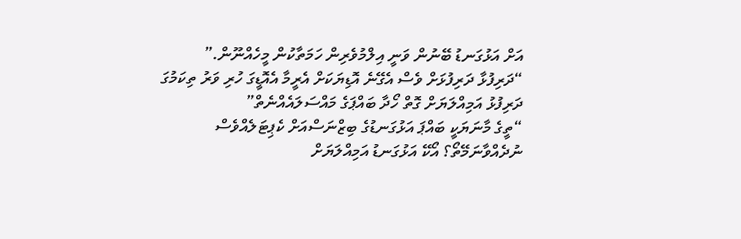އަށް އަޅުގަނޑު ބޭނުން ވަނީ އިލްމުވެރިން ހަމަތާކުން މީހެއްނޫން.”
“ދަރިފުޅާ ދަރިފުޅަށް ވެސް އެގޭނެ އޮޑިޔަކަށް އެރީމާ އެއޮޑީގަ ހުރި ވަރު ތިކަމުގަ ދަރިފުޅު އަމިއްލަޔަށް ގޮތް ހޯދާ ބައްޕަގެ މައްސަލައެއްނެތް”
“ތީގެ މާނަޔަކީ ބައްޕަ އަޅުގަނޑުގެ ބިޒްނަސްއަށް ކެޕިޓަލެއްވެސް ނުދެއްވާނަމޭތޯ؟ އޯކޭ އަޅުގަނޑު އަމިއްލަޔަށް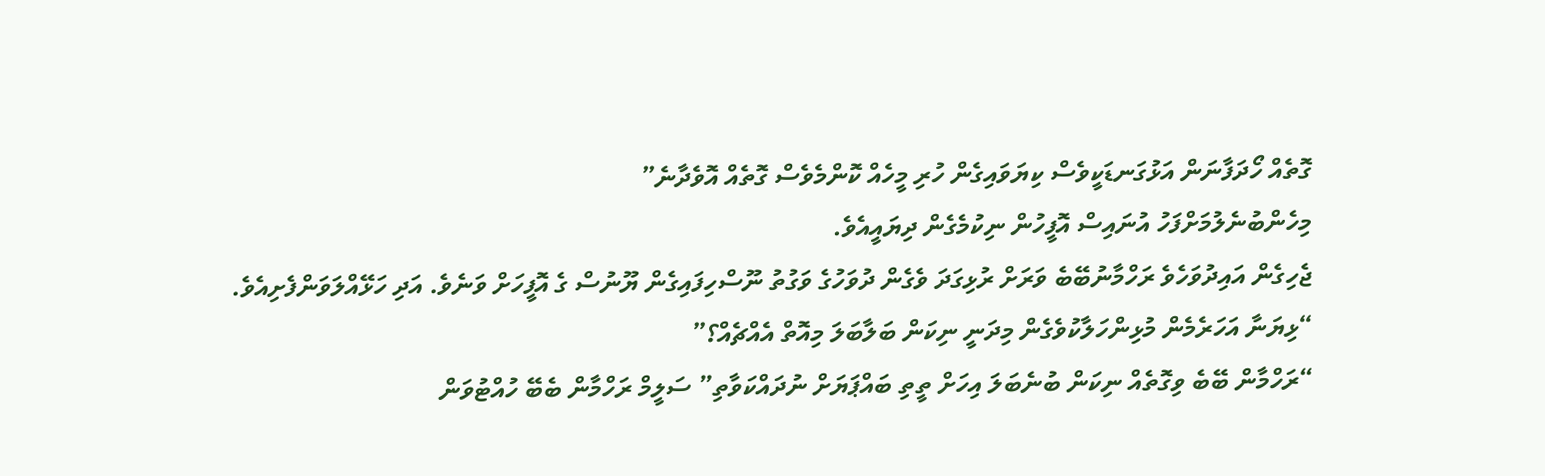ގޮތެއް ހޯދަފާނަން އަޅުގަނޑަކީވެސް ކިޔަވައިގެން ހުރި މީހެއް ކޮންމެވެސް ގޮތެއް އޮވެދާނެ”
މިހެންބުނެލުމަށްފަހު އުނައިސް އޮފީހުން ނިކުމެގެން ދިޔައީއެވެ.
ޖެހިގެން އައިދުވަހެވެ ރަހްމާނުބޭބެ ވަރަށް ރުޅިގަދަ ވެގެން ދުވަހުގެ ވަގުތު ނޫސްހިފައިގެން ޔޫނުސް ގެ އޮފީހަށް ވަނެވެ. އަދި ހަޅޭއްލަވަންފެށިއެވެ.
“ޅިޔަނާ އަހަރެމެން މުޅިންހަލާކުވެގެން މިދަނީ ނިކަން ބަލާބަލަ މިއޮތް އެއްޗެއް؟”
“ރަހްމާން ބޭބެ ވިގޮތެއް ނިކަން ބުނެބަލަ އިހަށް ތީތި ބައްޕަޔަށް ނުދައްކަވާތި” ސަލީމް ރަހްމާން ބެބޭ ހުއްޓުވަން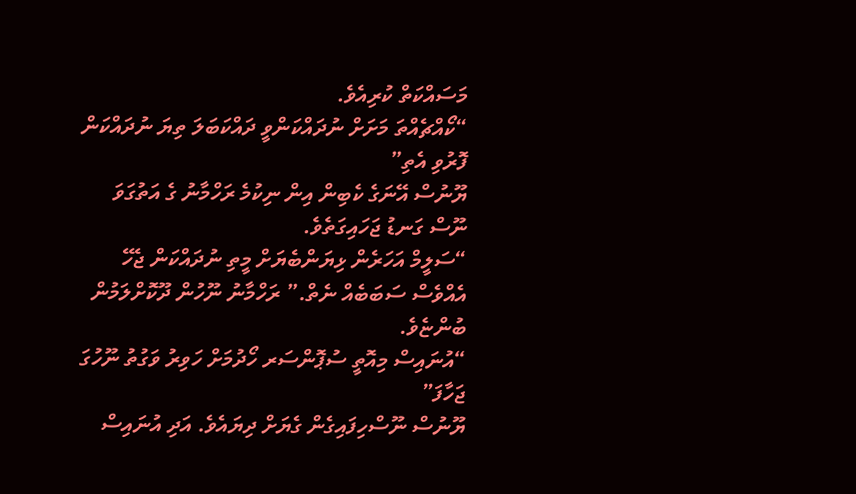މަސައްކަތް ކުރިއެވެ.
“ކޯއްޗެއްތަ މަށަށް ނުދައްކަންވީ ދައްކަބަލަ ތިޔަ ނުދައްކަން ފޮރުވި އެތި”
ޔޫނުސް އޭނަގެ ކެބިން އިން ނިކުމެ ރަހްމާނު ގެ އަތުގަވަ ނޫސް ގަނޑު ޖަހައިގަތެވެ.
“ސަލީމް އަހަރެން ޅިޔަންބެޔަށް މީތި ނުދައްކަން ޖެހޭ އެއްވެސް ސަބަބެއް ނެތް.” ރަހްމާނު ނޫހުން ދޫކޮށްލަމުން ބުންޏެވެ.
“އުނައިސް މިއޮތީ ސުޕޮންސަރ ހޯދުމަށް ހަވިރު ވަގުތު ނޫހުގަ ޖަހާފަ”
ޔޫނުސް ނޫސްހިފައިގެން ގެޔަށް ދިޔައެވެ. އަދި އުނައިސް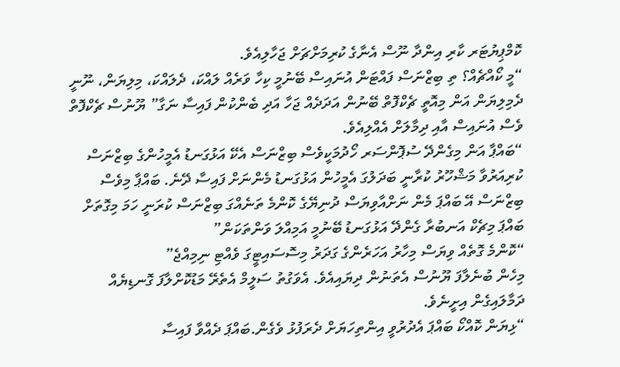ކޮމްޕިޔުޓަރ ކާރި އިންދާ ނޫސް އެނާގެ ކުރިމަށްޗަށް ޖަހާލިއެވެ.
“މީ ކޯއްޗެއް؟ ތި ބިޒްނަސް ފައްޓަން އުނައިސް ބޭނުމީ ކިހާ ވަރެއް ލައްކަ، ދެލައްކަ، މިލިޔަން، ނޫނީ ދެމިލިޔަން އަން މިއޮތީ ޗެކްފޮތް ބޭނުން އަދަދެއް ޖަހާ އަދި ބެންކުން ފައިސާ ނަގާ” ޔޫނުސް ޗެކްފޮތް ވެސް އުނައިސް އާއި ދިމާލަށް އެއްލިއެވެ.
“ބައްޕާ އަން މިގެންދޭ ސުޕޮންސަރ ހޯދުމަކީވެސް ބިޒްނަސް އެކޭ އަޅުގަނޑު އެމީހުންގެ ބިޒްނަސް ކުރިއަރުވާ މަޝްހޫރު ކުރާނީ ބަދަލުގަ އެމީހުން އަޅުގަނޑު މެންނަށް ފައިސާ ދޭނެ. ބައްޕާ މިވެސް ބިޒްނަސް އޭ ބައްޕަ މެން ނަށްއާވިޔަސް ދުނިޔޭގެ ކޮންމެ ތަނެއްގަ ބިޒްނަސް ކުރަނީ ހަމަ މިގޮތަށް ބައްޕަ މިޗެކް އަނބުރާ ގެންދޭ އަޅުގަނޑު ބޭނުމީ އަމިއްލަ ވަންތަކަން”
“ކޮންމެ ގޮތެއް ވިޔަސް މިހާރު އަހަރެންގެ ގަދަރު މިސޮސައިޓީގަ ވެއްޓި ނިމިއްޖެ”
މިހެން ބުނެލާފަ ޔޫނުސް އެތަނުން ދިޔައިއެވެ. އެވަގުތު ސަލީމް އެތެރޭ މަޑުކޮށްލާފަ ގޮނޑިޔެއް ދަމާލައިގެން އިށީނެވެ.
“ޅިޔަން ކޮއްކޯ ބައްޕަ އެދުރުވީ އިންތިހަޔަށް ދެރަފުޅު ވެގެން.ބައްޕަ ދެއްވާ ފައިސާ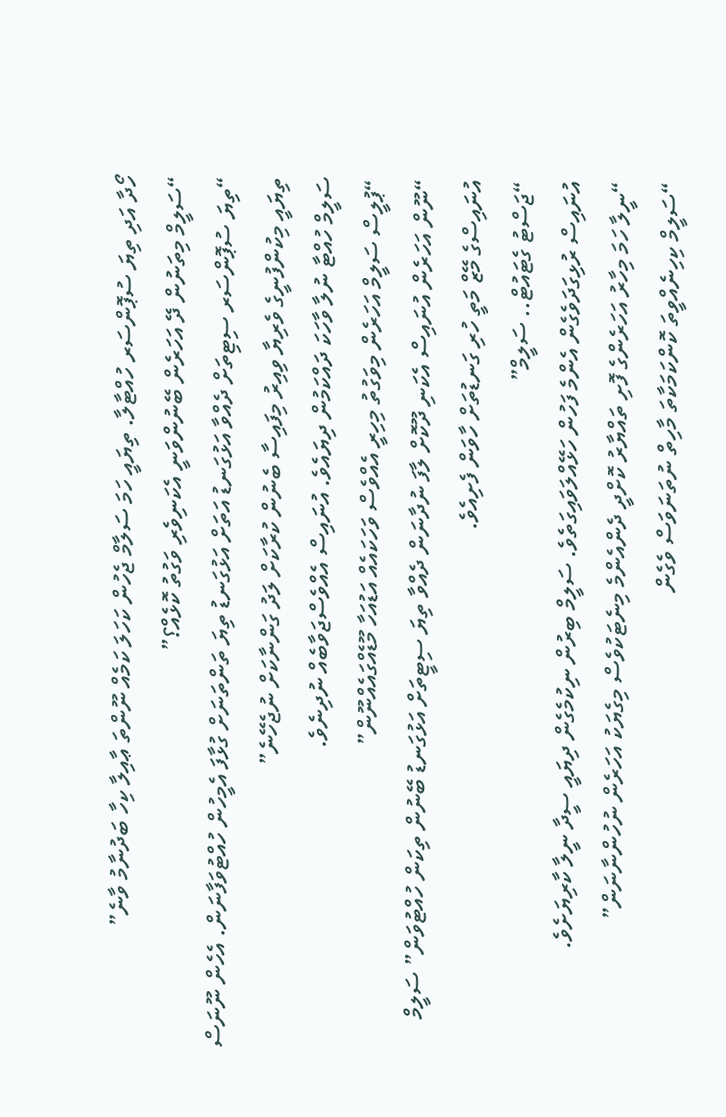ހޯދާ އަދި ތިޔަ ސުޕޮންސަރ ހުއްޓާލާ. ތިޔައީ ހަމަ ސަލާމް ޖެހުން ކަހަލަ ކަމެއް ނޫންތަ ޢާއިލާ ކިހާ ބަދުނާމު ވާނެ”
“ސަލީމް މިތަނުން ދޭ އަހަރެން ބޭނުންވަނީ އެކަނިވެރި ވަގުތު ކޮޅެއް؟”
“ތިޔަ ސުޕޮންސަރ ސިޓިތަށް ދެއްވާ އަޅުގަނޑު އަތަށް އަޅުގަނޑު ތިޔަ ތަންތަނަށް ގުޅާފަ އެމީހުން ހުއްޓުވަފާނަން. އެހެން ނޫނަސް ތިޔައީ މިކުންފުނީގެ ވެރިޔާ ވިއިރު މިފައިސާ ބެނުން ކުރާކަށް ލަދު ގަންނާކަށް ނުޖެހޭނެ”
ސަލީމް ހުއްޓާ ނުލާ ވާހަކަ ދައްކަމުން ދިޔައެވެ. އުނައިސް އެއްވެސްޖަވާބެއް ނުދިނެވެ.
“ޕުލީސް ސަލީމް އަހަރެން މިވަގުތު މިހިރީ އެއްވެސް ވަހަކައެއް އަޑުއަހާ މޫޑެއްގައެއްނޫން”
“ނޫން އަހަރެން އުނައިސް އެކަނި ދޫކޮށް ލާފަ ނުދާނަން ދެއްވާ ތިޔަ ސިޓީތަށް އަޅުގަނޑު ބޭނުން ތިކަން ހުއްޓުވަން” ސަލީމް އުނައިސްގެ މޭޒް މަތީ ހުރި ގަނޑުތަށް ހާވަން ފެށިއެވެ.
“ޖަސްޓު ގެޓައުޓް.. ސަލީމް”
އުނައިސް ރުޅިގަދަވެގެން އެންމެ ފަހުން ހަޅޭއްލަވައިގަތެވެ. ސަލީމް ބިރުން ނިކުމެގެން ދިޔައީ ސީދާ ނީލާ ކާރިޔަށެވެ.
“ނީލާ ހަމަ މިހާރު އަހަރެންގެ ފޮށި ތައްޔާރު ކޮށްދީ ދެންއެންމެ މިނެޓަކުވެސް މިގެޔަކު އަހަރެން ނުހުންނާނަން”
“ސަލީމް ކިހިނެއްވީތަ ކޮންކަމަކާތަ މާހިތް ނުތަނަވަސް ވެގެން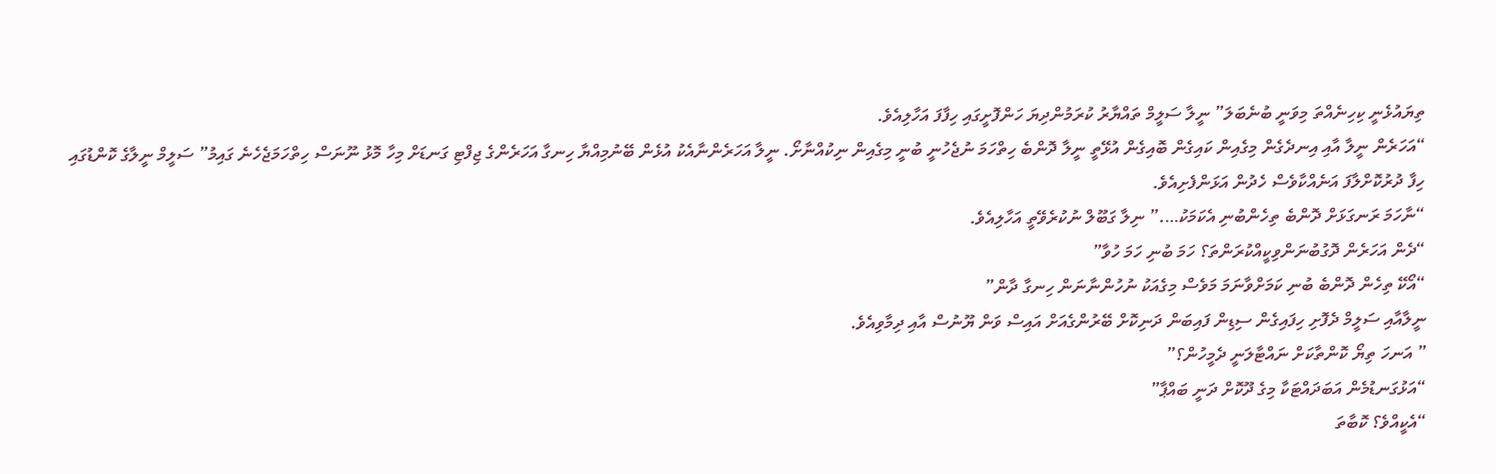ތިޔައުޅެނީ ކިހިނެއްތަ މިވަނީ ބުނެބަލަ” ނީލާ ސަލީމް ތައްޔާރު ކުރަމުންދިޔަ ހަންފޮށީގައި ހިފާފަ އަހާލިއެވެ.
“އަހަރެން ނީލާ އާއި އިނދެގެން މިގެއިން ކައިގެން ބޮއިގެން އުޅޭތީ ނީލާ ދޮންބެ ހިތްހަމަ ނުޖެހުނީ ބުނީ މިގެއިން ނިކުއްނާށޯ. ނީލާ އަހަރެންނާއެކު އުޅެން ބޭނުމިއްޔާ ހިނގާ އަހަރެންގެ ޖިފްޓި ގަނޑަށް މިހާ މޮޅު ނޫނަސް ހިތްހަމަޖެހެނެ ގައިމު” ސަލީމް ނީލާގެ ކޮންޑުގައި ހިފާ ދުރުކޮށްލާފަ އަނެއްކާވެސް ހެދުން އަޅަންފެށިއެވެ.
“ނާހަމަ ރަނގަޅަށް ދޮންބެ ތިހެންބުނި އެކަމަކު….” ނިލާ ގަބޫލް ނުކުރެވޭތީ އަހާލިއެވެ.
“ދެން އަހަރެން ދޮގުބުނަންވިކީއްކުރަންތަ؟ ހަމަ ބުނި ހަމަ ހުވާ”
“އޯކޭ ތިހެން ދޮންބެ ބުނި ކަމަށްވާނަމަ މަވެސް މިގެއަކު ނުހުންނާނަން ހިނގާ ދާން”
ނީލާއާއި ސަލީމް ދެފޮށި ހިފައިގެން ސިޑިން ފައިބަން ދަނިކޮށް ބޭރުންގެއަށް އައިސް ވަން ޔޫނުސް އާއި ދިމާވިއެވެ.
” އަނހަ ތިޔޯ ކޮންތާކަށް ނައްޓާލަނީ ދެމީހުން؟”
“އަޅުގަނޑުމެން އަބަދައްޓަކާ މިގެ ދޫކޮށް ދަނީ ބައްޕާ”
“އެކީއްވެ؟ ކޮބާތަ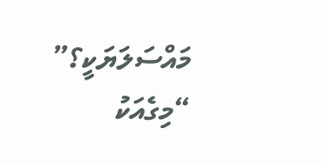މައްސަލަޔަކީ؟”
“މިގެއަކު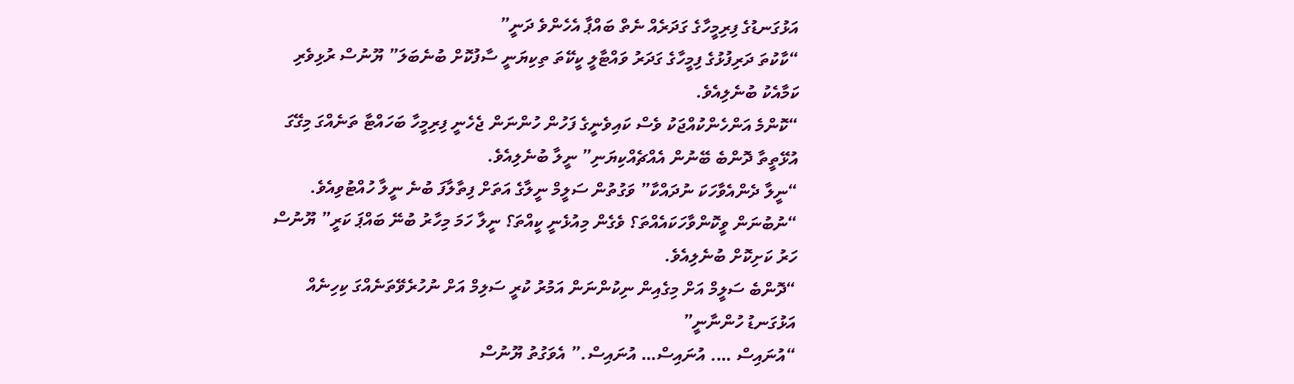އަޅުގަނޑުގެ ފިރިމީހާގެ ގަދަރެއް ނެތް ބައްޕާ އެހެންވެ ދަނީ”
“ކާކުތަ ދަރިފުޅުގެ ފިމީހާގެ ގަދަރު ވައްޓާލީ ކީކޭތަ ތިކިޔަނީ ސާފުކޮށް ބުނެބަލަ” ޔޫނުސް ރުޅިވެރި ކަމާއެކު ބުނެލިއެވެ.
“ކޮންމެ އަންހެންކުއްޖަކު ވެސް ކައިވެނީގެ ފަހުން ހުންނަން ޖެހެނީ ފިރިމީހާ ބަހައްޓާ ތަނެއްގަ މިގޭގަ އުޅޭތީތާ ދޮންބެ ބޭނުން އެއްޗެއްކިޔަނި” ނީލާ ބުނެލިއެވެ.
“ނީލާ ދެންއެވާހަކަ ނުދައްކާ” ވަގުތުން ސަލީމް ނީލާގެ އަތަށް ފިތާލާފަ ބުނެ ނީލާ ހުއްޓުވިއެވެ.
“ނުބުނަން ވީކޮންވާހަކައެއްތަ؟ ވެގެން މިއުޅެނީ ކީއްތަ؟ ނީލާ ހަމަ މިހާރު ބުނޭ ބައްޕަ ކަރީ” ޔޫނުސް ހަރު ކަށިކޮށް ބުނެލިއެވެ.
“ދޮންބެ ސަލީމް އަށް މިގެއިން ނިކުންނަން އަމުރު ކުރީ ސަލިމް އަށް ނުހުރެވޭތަނެއްގަ ކިހިނެއް އަޅުގަނޑު ހުންނާނީ”
“އުނައިސް …. އުނައިސް… އުނައިސް.” އެވަގުތު ޔޫނުސް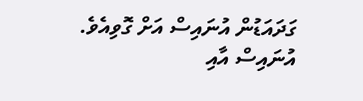ގަދައަޑުން އުނައިސް އަށް ގޮވިއެވެ. އުނައިސް އާއި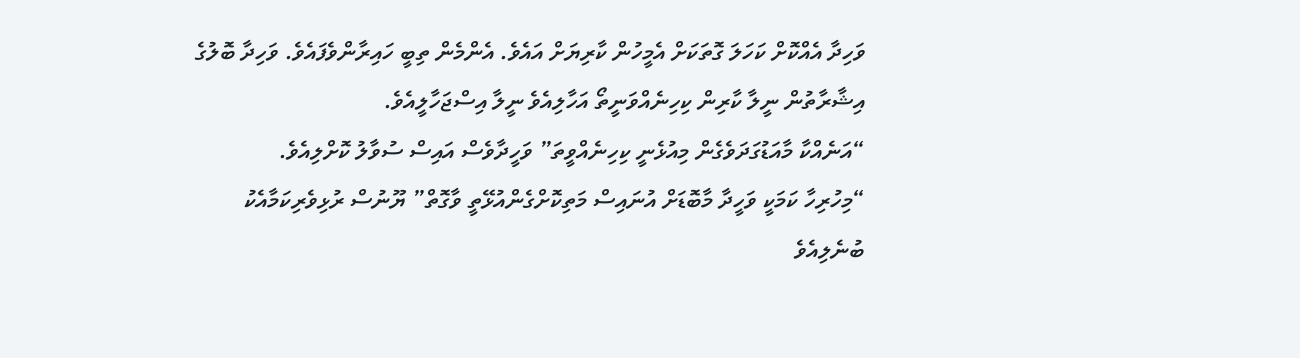ވަހިދާ އެއްކޮށް ކަހަލަ ގޮތަކަށް އެމީހުން ކާރިޔަށް އައެވެ. އެންމެން ތިބީ ހައިރާންވެފައެވެ. ވަހިދާ ބޮލުގެ އިޝާރާތުން ނީލާ ކާރިން ކިހިނެއްވަނީތޯ އަހާލިއެވެ ނީލާ އިސްޖަހާލީއެވެ.
“އަނެއްކާ މާއަޑުގަދަވެގެން މިއުޅެނީ ކިހިނެއްވީތަ” ވަހީދާވެސް އައިސް ސުވާލު ކޮށްލިއެވެ.
“މިހުރިހާ ކަމަކީ ވަހީދާ މާބޮޑަށް އުނައިސް މަތިކޮށްގެންއުޅޭތީ ވާގޮތް” ޔޫނުސް ރުޅިވެރިކަމާއެކު ބުނެލިއެވެ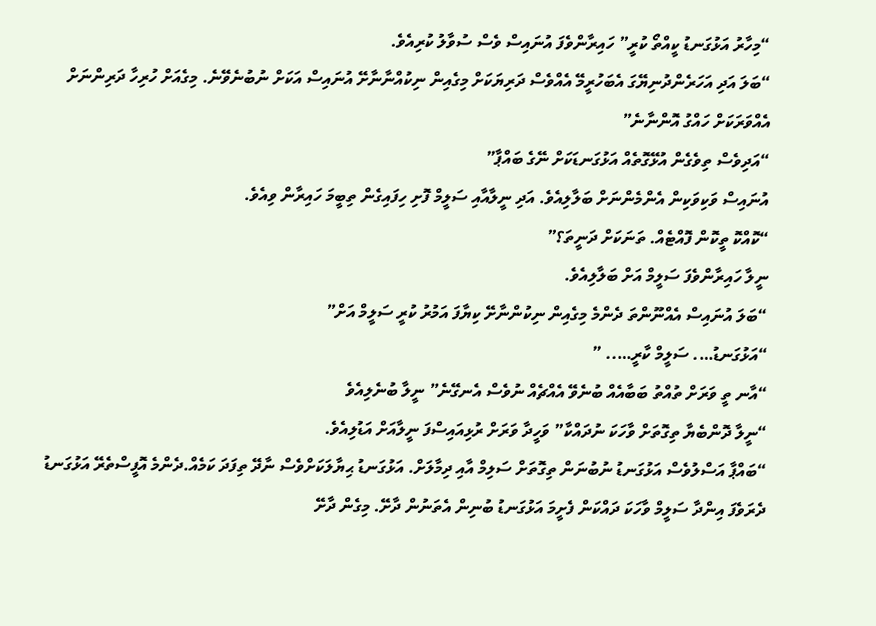“މިހާރު އަޅުގަނޑު ކީއްތޯ ކުރީ” ހައިރާންވެފަ އުނައިސް ވެސް ސުވާލު ކުރިއެވެ.
“ބަލަ އަދި އަހަރެންދުނިޔޭގަ އެބަހުރީމޭ އެއްވެސް ދަރިޔަކަށް މިގެއިން ނިކުއްނާނާށޭ އުނައިސް އަކަށް ނުބުނެވޭނެ. މިގެއަށް ހުރިހާ ދަރިންނަށް އެއްވަރަކަށް ހައްގު އޮންނާނެ”
“އަދިވެސް ތިވެގެން އުޅޭގޮތެއް އަޅުގަނޑަކަށް ނޭގެ ބައްޕާ”
އުނައިސް ވަކިވަކިން އެންމެންނަށް ބަލާލިއެވެ. އަދި ނީލާއާއި ސަލީމް ފޮށި ހިފައިގެން ތިބީމަ ހައިރާން ވިއެވެ.
“ކޮއްކޮ ތީކޮން ފޮއްޓެއް. ތަނަކަށް ދަނީތަ؟”
ނީލާ ހައިރާންވެފަ ސަލީމް އަށް ބަލާލިއެވެ.
“ބަލަ އުނައިސް އެއްނޫންތަ ދެންމެ މިގެއިން ނިކުންނާށޭ ކިޔާފަ އަމުރު ކުރީ ސަލީމް އަށް”
“އަޅުގަނޑު…. ސަލީމް ކާރީ….. ”
“އާނ ތީ ވަރަށް ތުއްތު ބަބާއެއް ބުނެވޭ އެއްޗެއް ނުވެސް އެނގޭނެ” ނީލާ ބުނެލިއެވެ
“ނީލާ ދޮންބެޔާ ތިގޮތަށް ވާހަކަ ނުދައްކާ” ވަހީދާ ވަރަށް ރުޅިއައިސްފަ ނީލާއަށް އަޑުލިއެވެ.
“ބައްޕާ އަސްލުވެސް އަޅުގަނޑު ނުބުނަން ތިގޮތަށް ސަލިމް އާއި ދިމާލަށް. އަޅުގަނޑު ޙިޔާލަކަށްވެސް ނާދޭ ތިފަދަ ކަމެއް.ދެންމެ އޮފީސްތެރޭ އަޅުގަނޑު ދެރަވެފަ އިންދާ ސަލީމް ވާހަކަ ދައްކަން ފެށީމަ އަޅުގަނޑު ބުނިން އެތަނުން ދާށޭ. މިގެން ދާށޭ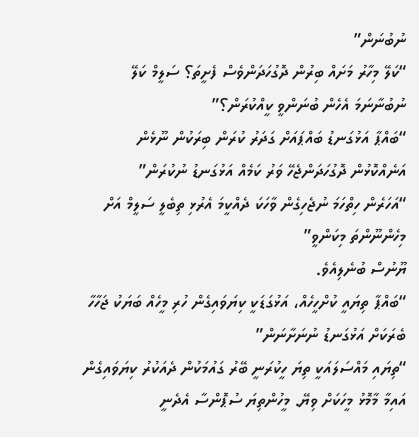ނުބުނަން”
“ކަލޭ މިހާރު މަށައް ބިރުން ދޮގުހަދަންވެސް ފެށީތަ؟ ސަލީމް ކަލޭ ނުބުނާނަމަ އެހެން ބުނަންވީ ކީއްކުރަން؟”
“ބައްޕާ އަޅުގަނޑު ބައްޕައަށް ގަދަރު ކުރަން ބިރަކުން ނޫޅެން އަނެއްކޮޅުން ދޮގުހަދަންޖެހޭ ވަރު ކަމެއް އަޅުގަނޑު ނުކުރަން”
“އަހަރެން ހިތްހަމަ ނުޖެހިގެން ވާހަކަ ދެއްކީމަ އެރުޅި ތިބެލީ ސަލީމް އަށް މިހެންނޫންތަ މިކަންވީ”
ޔޫނުސް ބުނެލިއެވެ.
“ބައްޕާ ތިޔައީ ކުށްހީހެއް، އަޅުގަޑަކީ ކިޔަވައިގެން ހުރި މީހެއް ބަޔަކު ޖަހާހާ ބެރަކަށް އަޅުގަނޑު ނުނަށާނަން”
“ތިޔައި މައްސަލައަކީ ތިޔަ ހީކުރަނީ ބޭރު ގައުމަކުން ދެއަކުރު ކިޔަވައިގެން އައިމާ މާމޮޅު މީހަކަށް ވިޔޭ. މީހުންތިޔަ ސުޕޮންސާ އެދެނީ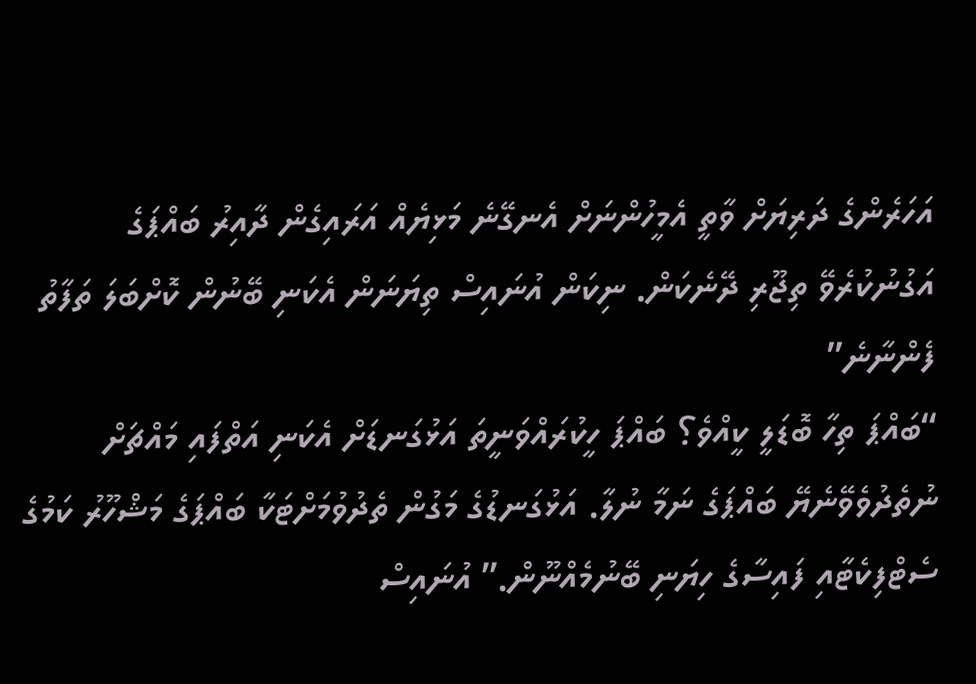އަހަރެންގެ ދަރިޔަށް ވާތީ އެމީހުންނަށް އެނގޭނެ މަޅިޔެއް އަރައިގެން ދާއިރު ބައްޕަގެ އަގުނުކުރެވޭ ތިޖޫރި ދޭނެކަން. ނިކަން އުނައިސް ތިޔަނަން އެކަނި ބޭނުން ކޮށްބަލަ ތަފާތު ފެންނާނެ”
“ބައްޕަ ތިހާ ބޮޑަލީ ކީއްވެ؟ ބައްޕަ ހީކުރައްވަނީތަ އަޅުގަނޑަށް އެކަނި އަތްފައި މައްޗަށް ނުތެދުވެވޭނެޔޭ ބައްޕަގެ ނަމާ ނުލާ. އަޅުގަނޑުގެ މަގުން ތެދުވުމަށްޓަކާ ބައްޕަގެ މަޝްހޫރު ކަމުގެ ސެޓްފިކެޓާއި ފައިސާގެ ހިޔަނި ބޭނުމެއްނޫން.” އުނައިސް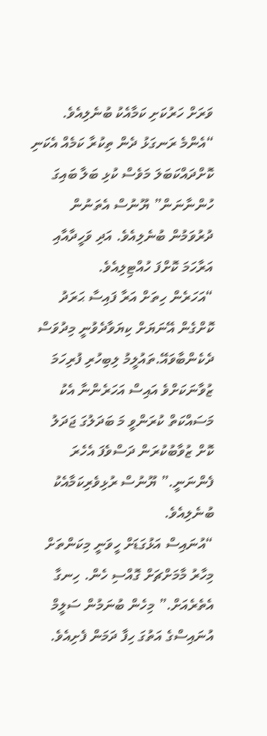ވަރަށް ހަރުކަށި ކަމާއެކު ބުނެލިއެވެ.
“އެންމެ ރަނގަޅު ދެން ތިކުރާ ކަމެއް އެކަނި ކޮށްދައްކަބަލަ މަވެސް ކުޅި ބަލާ ބައިގަ ހުންނާނަން” ޔޫނުސް އެތަނުން ދުރުވަމުން ބުނެލިއެވެ. އަދި ވަހީދާއާއި އަރާހަމަ ކޮށްފަ ހުއްޓިލިއެވެ.
“އަހަރެން ހިތަށް އަރާ ފައިސާ ޙަރަދު ކޮށްގެން އޭނަޔަށް ކިޔަވާދެވުނީ މިދުވަސް ދެކެންބާވައޭ.ތައުލީމު ލިބިހުރި ފުރިހަމަ ޒުވާނަކަށްވެ އައިސް އަހަރެންނާ އެކު މަސައްކަތް ކުރަންވީ މަ ބަދަލުގަ ޖަދަލު ކޮށް ޒުވާބުކުރަން ދަސްވެފަ އެހެރަ ފެންނަނީ.” ޔޫނުސް ރުޅިވެރިކަމާއެކު ބުނެލިއެވެ.
“އުނައިސް އަޅުގަޑަށް ހީވަނީ މިކަންތަށް މިހާރު މާމަށްޗަށް ގޮއްސި ހެން. ހިނގާ އެތެރެއަށް.” މިހެން ބުނަމުން ސަލީމް އުނައިސްގެ އަތުގަ ހިފާ ދަމަން ފެށިއެވެ.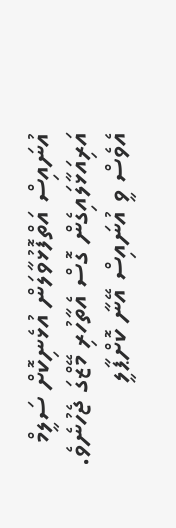އުނައިސް އަތްފޮޅުވާލަން އުޅެނިކޮށް ސަލީމް އަރިއަޅާލައިގެން ގޮސް އެތާހުރި މޭޒްގަ ޖެހުނެވެ. އެވެސް ވީ އުނައިސް އޭނާ ކޮށްޕާލީ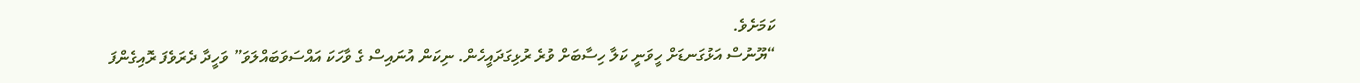ކަމަށެވެ.
“ޔޫނުސް އަޅުގަނޑަށް ހީވަނީ ކަލާ ހިސާބަށް ވުރެ ރުޅިގަދައީހެން. ނިކަން އުނައިސް ގެ ވާހަކަ އައްސަވަބައްލަވަ” ވަހީދާ ދެރަވެފަ ރޮއިގެންފަ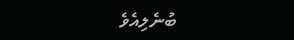ބުނެލިއެވެ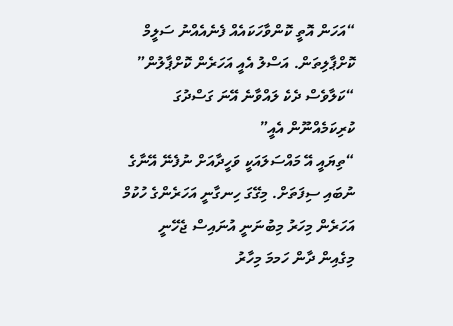“އަހަން އޮތީ ކޮންވާހަކައެއް ފެނެއެއްނު ސަލީމް ކޮށްޕާލިތަން. އަސްލު އެއީ އަހަރެން ކޮށްޕާލުން”
“ކަލާވެސް ދެކެ ލައްވާނެ އޭނަ ގަސްދުގަ ކުރިކަމެއްނޫން އެއީ”
“ތިޔައީ އޭ މައްސަލައަކީ ވަހީދާއަށް ނުފެނޭ އޭނާގެ ނުބައި ސިފަތަށް. މިގޭގަ ހިނގާނީ އަހަރެންގެ ހުކުމް އަހަރެން މިހަރު މިބުނަނީ އުނައިސް ޖެހޭނީ މިގެއިން ދާން ހަމމަ މިހާރު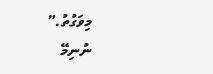މިވަގުތު.”
ނުނިމޭ